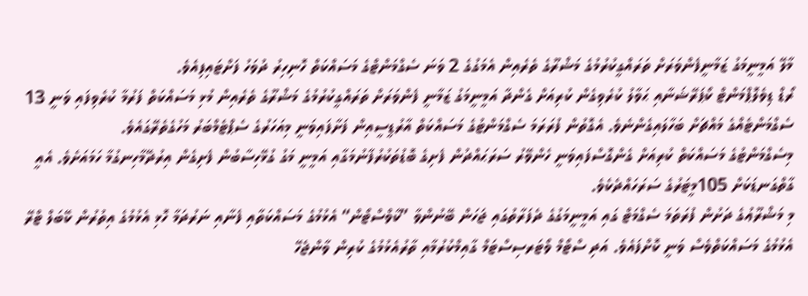މާލޭ އަމީނީމަގު ޒަމާނީފެންވަރަށް ތަރައްގީކުރުމުގެ މަޝްރޫގެ ތެރެއިން އެމަގުގެ 2 ވަނަ ސެގްމަންޓްގެ މަސައްކަތް ހޮނިހިރު ދުވަހު ފަށްޓައިފިއެވެ.
ރޯޑް ޑިވެލޮޕްމަންޓް ކޯޕަރޭޝަނާއި ޙަވާލު ކުރެވިގެން ކުރިއަށް ގެންދާ އަމީނީމަގު ޒަމާނީ ފެންވަރަށް ތަރައްގީކުރުމުގެ މަޝްރޫގެ ތެރެއިން މުޅި މަސައްކަތް ފަރުމާ ކުރެވިފައި ވަނީ 13 ސެގްމަންޓެއްގެ މައްޗަށް ބަހާލައިގެންނެވެ. އެގޮތުން ފުރަރަމަ ސެގްމަންޓުގެ މަސައްކަތް އާރުޑީސީއިން ފަށާފައިވަނީ މިއަހަރުގެ ސެޕްޓެމްބަރު މަހުގެތެރޭގައެވެ.
މިސެގްމަންޓުގެ މަސައްކަތް ކުރިއަށް ގެންގޮސްފައިވަނީ ހެންވޭރު ސަރަޙައްދުން ފެށިގެ ބޮޑުތަކުރުފާނުމަގާއި އަމީނީ މަގު ގުޅޭހިސާބުން ފެށިގެން އިރުދޭމާހިނގުމާ ހަމައަށެވެ. އެއީ ގާތްގަނޑަކަށް 105މީޓަރުގެ ސަރަހައްދެކެވެ.
މި މަޝްރޫޢުގެ ދަށުން ފުރަތަމަ ސެގްމަޓް ގައި އަމީނީމަގުގެ ދެފަރާތުގައި ޖަހަން ބޭނުންވާ ”ކާވްސްޓޯން“ އެޅުމުގެ މަސައްކަތާއި ފެނާއި ނަރުދަމާ ހޮޅި އެޅުމުގެ އިތުރުން ކޭބަލް ޓްރޭ އެޅުމުގެ މަސައްކަތްވެސް ވަނީ ކޮށްފައެވެ. އަދި ސްޓޯމް ވޯޓަރސިސްޓަމް ގާއިމްކުރުމާއި ތާރުއެޅުމުގެ ކުރިން ވާންޖެހޭ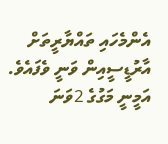އެންމެހައި ތައްޔާރީތަށް އާރުޑީސީއިން ވަނީ ވެފައެވެ.
އަމީނީ މަގުގެ 2ވަނަ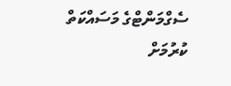ސެގްމަންޓްގެ މަސައްކަތް ކުރުމަށް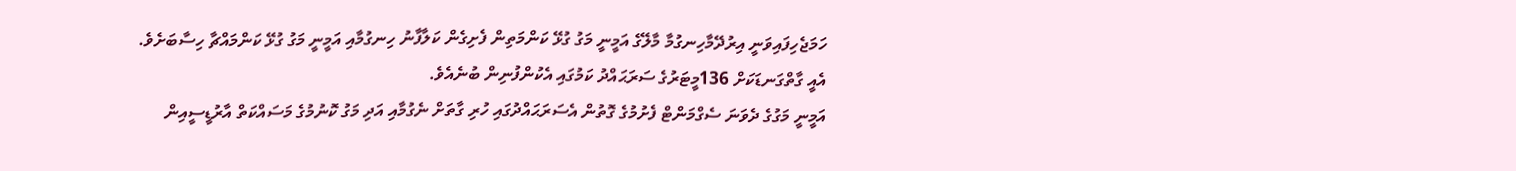ހަމަޖެހިފައިވަނީ އިރުދޭމާހިނގުމާ މާލޭގެ އަމީނީ މަގު ގުޅޭ ކަންމަތިން ފެށިގެން ކަލާފާނު ހިނގުމާއި އަމީނީ މަގު ގުޅޭ ކަންމައްޗާ ހިސާބަށެވެ. އެއީ ގާތްގަނޑަކަށް 136މީޓަރުގެ ސަރަޙައްދު ކަމުގައި އެކުންފުނިން ބުނެއެވެ.
އަމީނީ މަގުގެ ދެވަނަ ސެގްމަންޓް ފެށުމުގެ ގޮތުން އެސަރަޙައްދުގައި ހުރި ގާތަށް ނެގުމާއި އަދި މަގު ކޮނުމުގެ މަސައްކަތް އާރުޑީސީއިން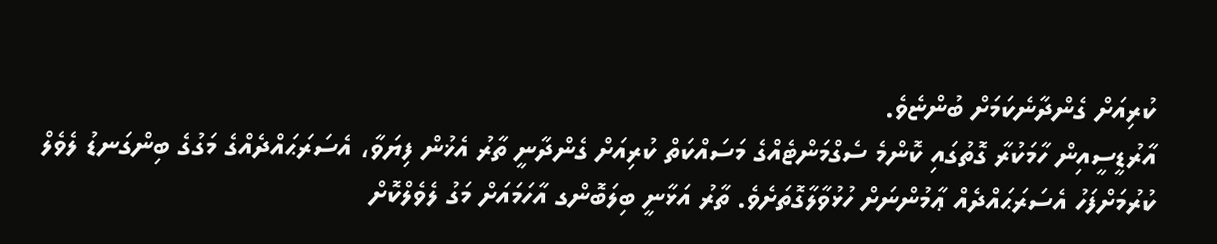ކުރިއަށް ގެންދާނެކަމަށް ބުންޏެވެ.
އާރުޑީސީއިން ހާމަކުރާ ގޮތުގައި ކޮންމެ ސެގްމަންޓެއްގެ މަސައްކަތް ކުރިއަށް ގެންދާނީ ތާރު އެޚުން ފިޔަވާ، އެސަރަޙައްދެއްގެ މަގުގެ ބިންގަނޑު ލެވެލް ކުރުމަށްފަހު އެސަރަޙައްދެއް ޢާމުންނަށް ހުޅުވާލާގޮތަށެވެ. ތާރު އަޅާނީ ބިލަބޮންގ އާހަމައަށް މަގު ލެވެލްކޮށް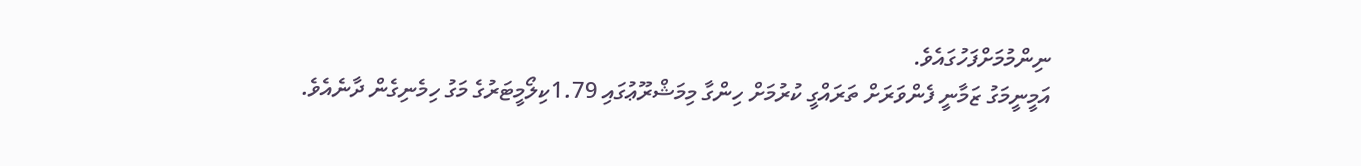ނިންމުމަށްފަހުގައެވެ.
އަމީނީމަގު ޒަމާނީ ފެންވަރަށް ތަރައްގީ ކުރުމަށް ހިންގާ މިމަޝްރޫޢުގައި 1.79ކިލޯމީޓަރުގެ މަގު ހިމެނިގެން ދާނެއެވެ.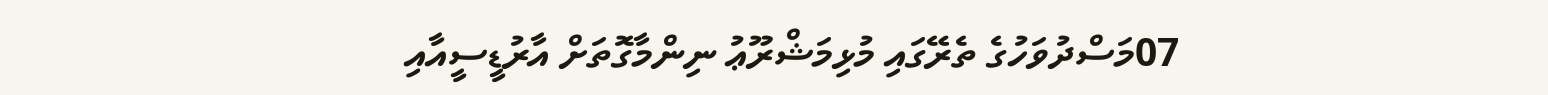07މަސްދުވަހުގެ ތެރޭގައި މުޅިމަޝްރޫޢު ނިންމާގޮތަށް އާރުޑީސީއާއި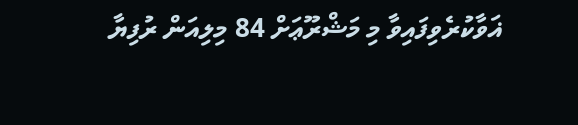ޣަވާކުރެވިފައިވާ މި މަޝްރޫޢަށް 84 މިލިއަން ރުފިޔާ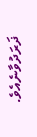ޛަރަދުވާނެއެވެ.